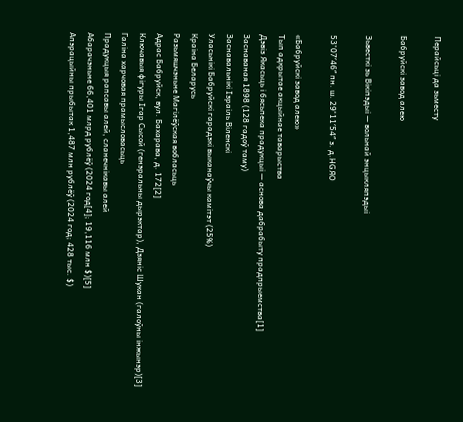Перайсьці да зьместу

Бабруйскі завод алею

Зьвесткі зь Вікіпэдыі — вольнай энцыкляпэдыі

53°07′46″ пн. ш. 29°11′54″ з. д.HGЯO

«Бабруйскі завод алею»
Тып адкрытае акцыйнае таварыства
Дэвіз Якасьць і бясьпека прадукцыі — аснова дабрабыту прадпрыемства[1]
Заснаваная 1898 (128 гадоў таму)
Заснавальнікі Ізраіль Віленскі
Уласьнікі Бабруйскі гарадзкі выканаўчы камітэт (25%)
Краіна Беларусь
Разьмяшчэньне Магілёўская вобласьць
Адрас Бабруйск, вул. Бахарава, д. 172[2]
Ключавыя фігуры Ігар Сысой (генэральны дырэктар), Дзяніс Шукан (галоўны інжынэр)[3]
Галіна харчовая прамысловасьць
Прадукцыя рапсавы алей, сланечнікавы алей
Абарачэньне 66,401 млрд рублёў (2024 год[4]; 19,116 млн $)[5]
Апэрацыйны прыбытак 1,487 млн рублёў (2024 год; 428 тыс. $)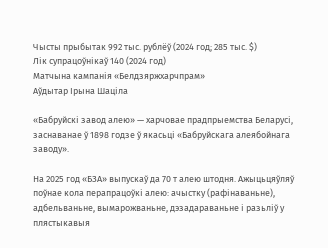Чысты прыбытак 992 тыс. рублёў (2024 год; 285 тыс. $)
Лік супрацоўнікаў 140 (2024 год)
Матчына кампанія «Белдзяржхарчпрам»
Аўдытар Ірына Шаціла

«Бабруйскі завод алею» — харчовае прадпрыемства Беларусі, заснаванае ў 1898 годзе ў якасьці «Бабруйскага алеябойнага заводу».

На 2025 год «БЗА» выпускаў да 70 т алею штодня. Ажыцьцяўляў поўнае кола перапрацоўкі алею: ачыстку (рафінаваньне), адбельваньне, вымарожваньне, дэзадараваньне і разьліў у плястыкавыя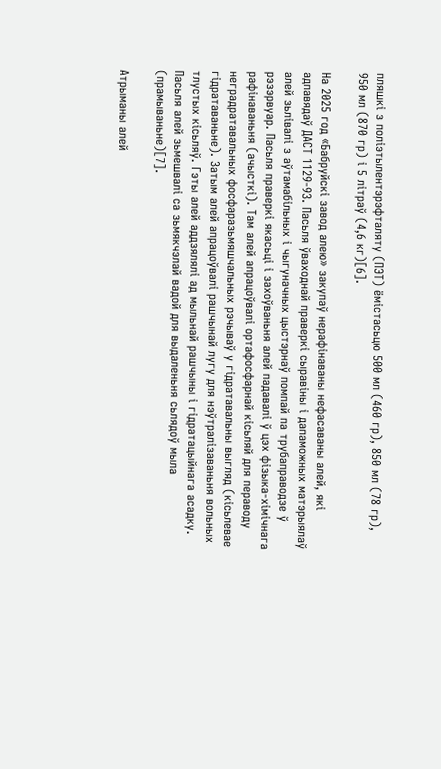пляшкі з поліэтылентэрэфталяту (ПЭТ) ёмістасьцю 500 мл (460 гр), 850 мл (78 гр), 950 мл (870 гр) і 5 літраў (4,6 кг)[6].

На 2025 год «Бабруйскі завод алею» закупаў нерафінаваны нефасаваны алей, які адпавядаў ДАСТ 1129-93. Пасьля ўваходнай праверкі сыравіны і дапаможных матэрыялаў алей зьлівалі з аўтамабільных і чыгуначных цыстэрнаў помпай па трубаправодзе ў рэзэрвуар. Пасьля праверкі якасьці і захоўваньня алей падавалі ў цэх фізыка-хімічнага рафінаваньня (ачысткі). Там алей апрацоўвалі ортафосфарнай кісьляй для пераводу неградратавальных фосфаразьмяшчальных рэчываў у гідратавальны выгляд (кісьлевае гідратаваньне). Затым алей апрацоўвалі рашчынай лугу для нэўтралізаваньня вольных тлустых кісьляў. Гэты алей аддзялялі ад мыльнай рашчыны і гідратацыйнага асадку. Пасьля алей зьмешвалі са зьмякчэлай вадой для выдаленьня сьлядоў мыла (прамываньне)[7].

Атрыманы алей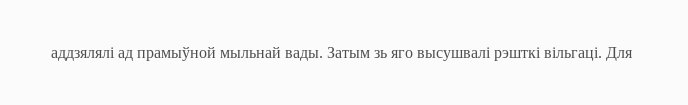аддзялялі ад прамыўной мыльнай вады. Затым зь яго высушвалі рэшткі вільгаці. Для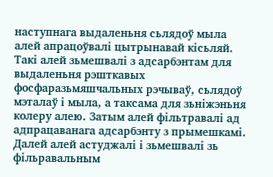наступнага выдаленьня сьлядоў мыла алей апрацоўвалі цытрынавай кісьляй. Такі алей зьмешвалі з адсарбэнтам для выдаленьня рэшткавых фосфаразьмяшчальных рэчываў, сьлядоў мэталаў і мыла, а таксама для зьніжэньня колеру алею. Затым алей фільтравалі ад адпрацаванага адсарбэнту з прымешкамі. Далей алей астуджалі і зьмешвалі зь фільравальным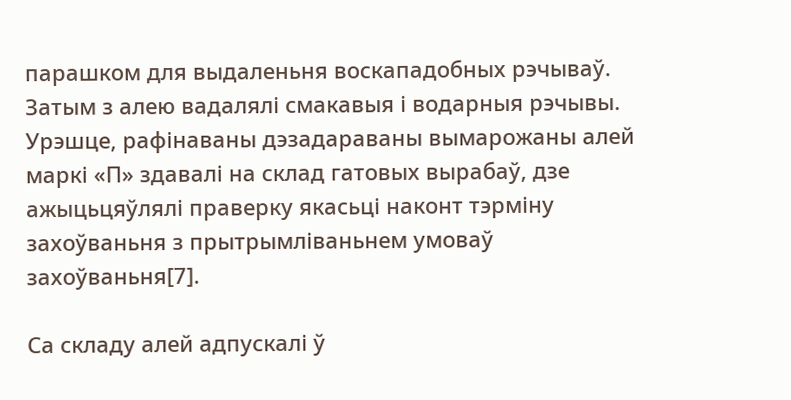парашком для выдаленьня воскападобных рэчываў. Затым з алею вадалялі смакавыя і водарныя рэчывы. Урэшце, рафінаваны дэзадараваны вымарожаны алей маркі «П» здавалі на склад гатовых вырабаў, дзе ажыцьцяўлялі праверку якасьці наконт тэрміну захоўваньня з прытрымліваньнем умоваў захоўваньня[7].

Са складу алей адпускалі ў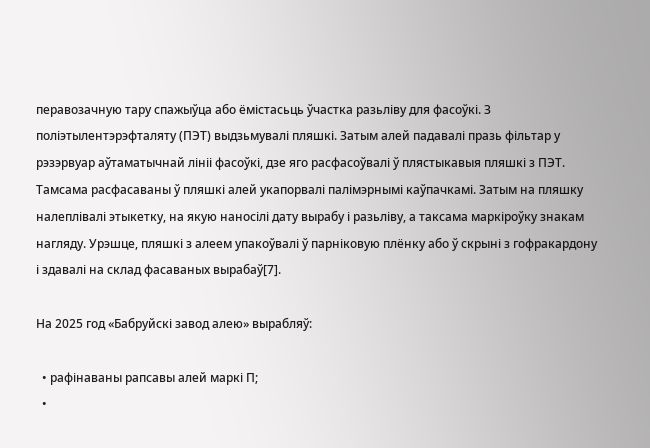перавозачную тару спажыўца або ёмістасьць ўчастка разьліву для фасоўкі. З поліэтылентэрэфталяту (ПЭТ) выдзьмувалі пляшкі. Затым алей падавалі празь фільтар у рэзэрвуар аўтаматычнай лініі фасоўкі, дзе яго расфасоўвалі ў плястыкавыя пляшкі з ПЭТ. Тамсама расфасаваны ў пляшкі алей укапорвалі палімэрнымі каўпачкамі. Затым на пляшку налеплівалі этыкетку, на якую наносілі дату вырабу і разьліву, а таксама маркіроўку знакам нагляду. Урэшце, пляшкі з алеем упакоўвалі ў парніковую плёнку або ў скрыні з гофракардону і здавалі на склад фасаваных вырабаў[7].

На 2025 год «Бабруйскі завод алею» вырабляў:

  • рафінаваны рапсавы алей маркі П;
  •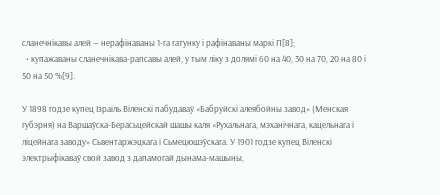сланечнікавы алей — нерафінаваны 1-га гатунку і рафінаваны маркі П[8];
  • купажаваны сланечнікава-рапсавы алей, у тым ліку з долямі 60 на 40, 30 на 70, 20 на 80 і 50 на 50 %[9].

У 1898 годзе купец Ізраіль Віленскі пабудаваў «Бабруйскі алеябойны завод» (Менская губэрня) на Варшаўска-Берасьцейскай шашы каля «Рухальнага, мэханічнага, кацельнага і ліцейнага заводу» Сьвентаржэцкага і Сьмецюшэўскага. У 1901 годзе купец Віленскі электрыфікаваў свой завод з дапамогай дынама-машыны,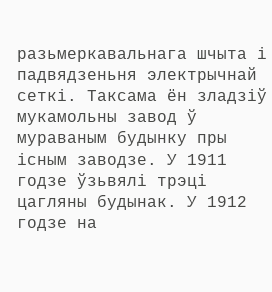разьмеркавальнага шчыта і падвядзеньня электрычнай сеткі. Таксама ён зладзіў мукамольны завод ў мураваным будынку пры існым заводзе. У 1911 годзе ўзьвялі трэці цагляны будынак. У 1912 годзе на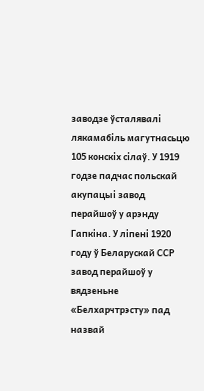заводзе ўсталявалі лякамабіль магутнасьцю 105 конскіх сілаў. У 1919 годзе падчас польскай акупацыі завод перайшоў у арэнду Гапкіна. У ліпені 1920 году ў Беларускай ССР завод перайшоў у вядзеньне «Белхарчтрэсту» пад назвай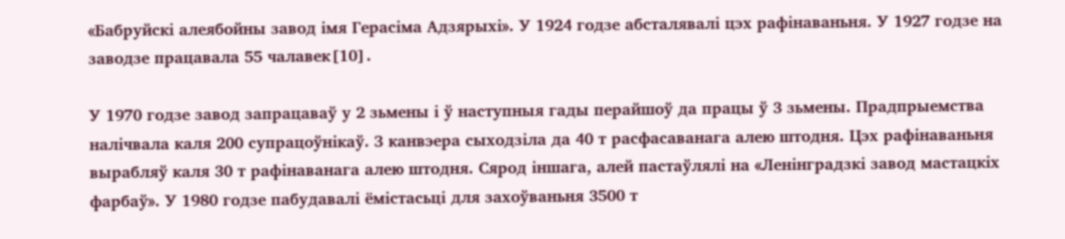«Бабруйскі алеябойны завод імя Герасіма Адзярыхі». У 1924 годзе абсталявалі цэх рафінаваньня. У 1927 годзе на заводзе працавала 55 чалавек[10].

У 1970 годзе завод запрацаваў у 2 зьмены і ў наступныя гады перайшоў да працы ў 3 зьмены. Прадпрыемства налічвала каля 200 супрацоўнікаў. З канвэера сыходзіла да 40 т расфасаванага алею штодня. Цэх рафінаваньня вырабляў каля 30 т рафінаванага алею штодня. Сярод іншага, алей пастаўлялі на «Ленінградзкі завод мастацкіх фарбаў». У 1980 годзе пабудавалі ёмістасьці для захоўваньня 3500 т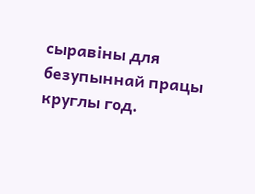сыравіны для безупыннай працы круглы год.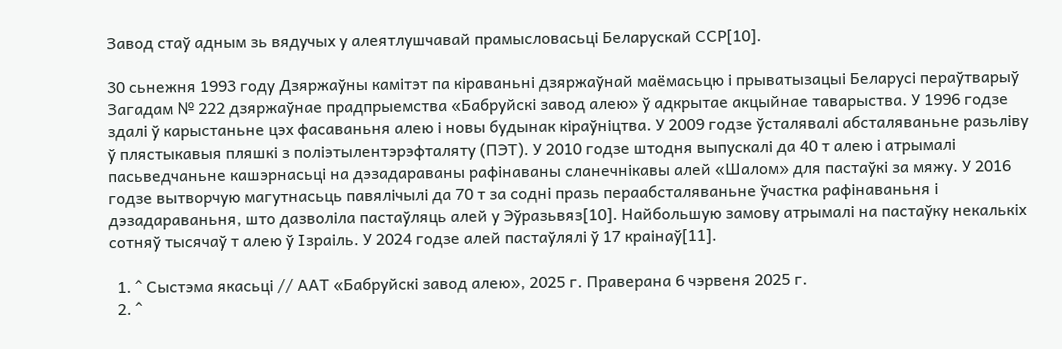Завод стаў адным зь вядучых у алеятлушчавай прамысловасьці Беларускай ССР[10].

30 сьнежня 1993 году Дзяржаўны камітэт па кіраваньні дзяржаўнай маёмасьцю і прыватызацыі Беларусі пераўтварыў Загадам № 222 дзяржаўнае прадпрыемства «Бабруйскі завод алею» ў адкрытае акцыйнае таварыства. У 1996 годзе здалі ў карыстаньне цэх фасаваньня алею і новы будынак кіраўніцтва. У 2009 годзе ўсталявалі абсталяваньне разьліву ў плястыкавыя пляшкі з поліэтылентэрэфталяту (ПЭТ). У 2010 годзе штодня выпускалі да 40 т алею і атрымалі пасьведчаньне кашэрнасьці на дэзадараваны рафінаваны сланечнікавы алей «Шалом» для пастаўкі за мяжу. У 2016 годзе вытворчую магутнасьць павялічылі да 70 т за содні празь пераабсталяваньне ўчастка рафінаваньня і дэзадараваньня, што дазволіла пастаўляць алей у Эўразьвяз[10]. Найбольшую замову атрымалі на пастаўку некалькіх сотняў тысячаў т алею ў Ізраіль. У 2024 годзе алей пастаўлялі ў 17 краінаў[11].

  1. ^ Сыстэма якасьці // ААТ «Бабруйскі завод алею», 2025 г. Праверана 6 чэрвеня 2025 г.
  2. ^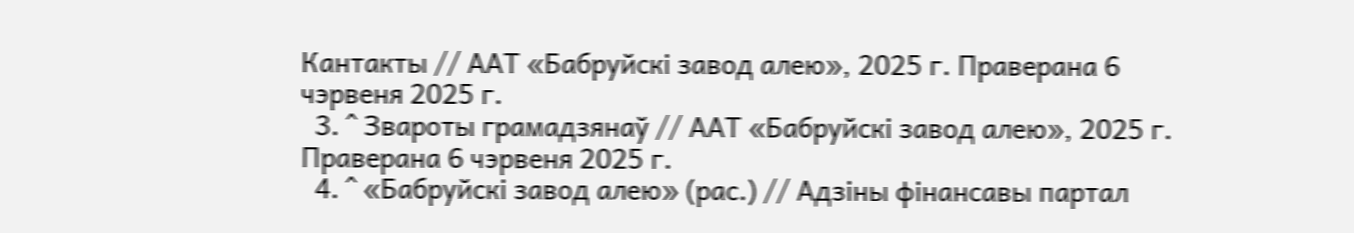Кантакты // ААТ «Бабруйскі завод алею», 2025 г. Праверана 6 чэрвеня 2025 г.
  3. ^ Звароты грамадзянаў // ААТ «Бабруйскі завод алею», 2025 г. Праверана 6 чэрвеня 2025 г.
  4. ^ «Бабруйскі завод алею» (рас.) // Адзіны фінансавы партал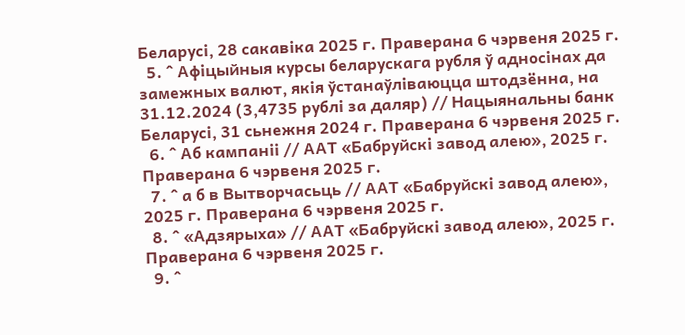Беларусі, 28 сакавіка 2025 г. Праверана 6 чэрвеня 2025 г.
  5. ^ Афіцыйныя курсы беларускага рубля ў адносінах да замежных валют, якія ўстанаўліваюцца штодзённа, на 31.12.2024 (3,4735 рублі за даляр) // Нацыянальны банк Беларусі, 31 сьнежня 2024 г. Праверана 6 чэрвеня 2025 г.
  6. ^ Аб кампаніі // ААТ «Бабруйскі завод алею», 2025 г. Праверана 6 чэрвеня 2025 г.
  7. ^ а б в Вытворчасьць // ААТ «Бабруйскі завод алею», 2025 г. Праверана 6 чэрвеня 2025 г.
  8. ^ «Адзярыха» // ААТ «Бабруйскі завод алею», 2025 г. Праверана 6 чэрвеня 2025 г.
  9. ^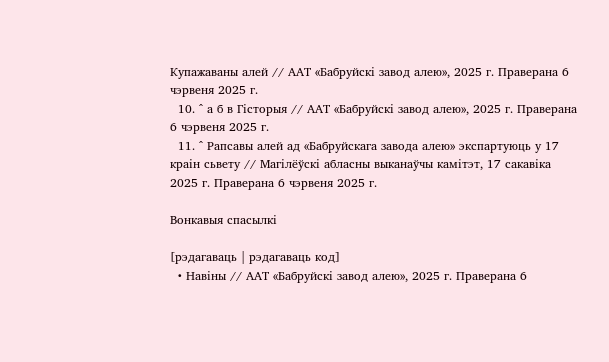Купажаваны алей // ААТ «Бабруйскі завод алею», 2025 г. Праверана 6 чэрвеня 2025 г.
  10. ^ а б в Гісторыя // ААТ «Бабруйскі завод алею», 2025 г. Праверана 6 чэрвеня 2025 г.
  11. ^ Рапсавы алей ад «Бабруйскага завода алею» экспартуюць у 17 краін сьвету // Магілёўскі абласны выканаўчы камітэт, 17 сакавіка 2025 г. Праверана 6 чэрвеня 2025 г.

Вонкавыя спасылкі

[рэдагаваць | рэдагаваць код]
  • Навіны // ААТ «Бабруйскі завод алею», 2025 г. Праверана 6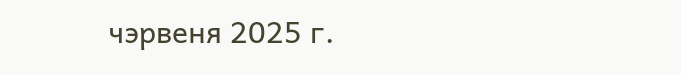чэрвеня 2025 г.